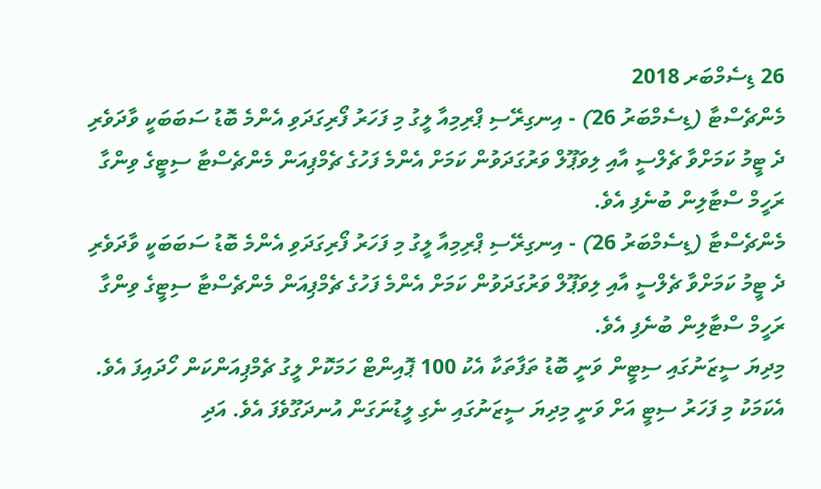26 ޑިސެމްބަރ 2018
މެންޗެސްޓާ (ޑިސެމްބަރު 26) - އިނގިރޭސި ޕްރިމިއާ ލީގު މި ފަހަރު ފޯރިގަދަވި އެންމެ ބޮޑު ސަބަބަކީ ވާދަވެރި ދެ ޓީމު ކަމަށްވާ ޗެލްސީ އާއި ލިވަޕޫލް ވަރުގަދަވުން ކަމަށް އެންމެ ފަހުގެ ޗެމްޕިއަން މެންޗެސްޓާ ސިޓީގެ ވިންގާ ރަހީމް ސްޓާލިން ބުނެފި އެވެ.
މެންޗެސްޓާ (ޑިސެމްބަރު 26) - އިނގިރޭސި ޕްރިމިއާ ލީގު މި ފަހަރު ފޯރިގަދަވި އެންމެ ބޮޑު ސަބަބަކީ ވާދަވެރި ދެ ޓީމު ކަމަށްވާ ޗެލްސީ އާއި ލިވަޕޫލް ވަރުގަދަވުން ކަމަށް އެންމެ ފަހުގެ ޗެމްޕިއަން މެންޗެސްޓާ ސިޓީގެ ވިންގާ ރަހީމް ސްޓާލިން ބުނެފި އެވެ.
މިދިޔަ ސީޒަނުގައި ސިޓީން ވަނީ ބޮޑު ތަފާތަކާ އެކު 100 ޕޮއިންޓް ހަމަކޮށް ލީގު ޗެމްޕިއަންކަން ހޯދައިފަ އެވެ. އެކަމަކު މި ފަހަރު ސިޓީ އަށް ވަނީ މިދިޔަ ސީޒަނުގައި ނެގި ލީޑުނަގަން އުނދަގޫވެފަ އެވެ. އަދި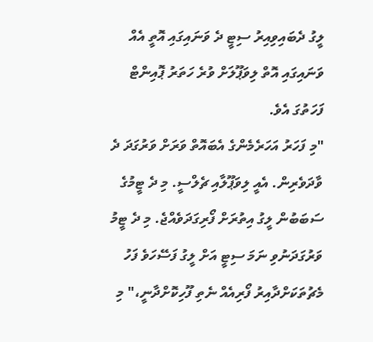ލީގު ދެބައިވިއިރު ސިޓީ ދެ ވަނައިގައި އޮތީ އެއް ވަނައިގައި އޮތް ލިވަޕޫލަށް ވުރެ ހަތަރު ޕޮއިންޓް ފަހަތުގަ އެވެ.
"މި ފަހަރު އަހަރެމެންގެ އެބައޮތް ވަރަށް ވަރުގަދަ ދެ ވާދަވެރިން. އެއީ ލިވަޕޫލާއި ޗެލްސީ. މި ދެ ޓީމުގެ ސަބަބުން ލީގު އިތުރަށް ފޯރިގަދަވެއްޖެ. މި ދެ ޓީމު ވަރުގަދަނުވި ނަމަ ސިޓީ އަށް ލީގު ފަސޭހަވެ ފަހު މެޗުތަކަށްދާއިރު ފޯރިއެއް ނެތި ފޫހިކޮށްދާނީ،" މި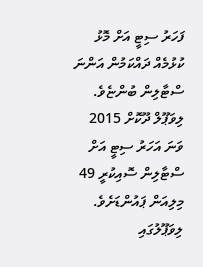ފަހަރު ސިޓީ އަށް މޮޅު ކުޅުމެއް ދައްކަމުން އަންނަ ސްޓާލިން ބުންޏެވެ.
ލިވަޕޫލް ދޫކޮށް 2015 ވަނަ އަހަރު ސިޓީ އަށް ސްޓާލިން ސޮއިކުރީ 49 މިލިއަން ޕައުންޑަށެވެ. ލިވަޕޫލުގައި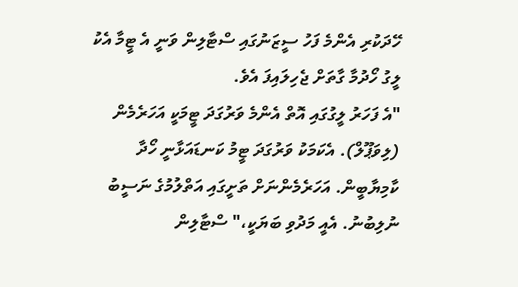ހޭދަކުރި އެންމެ ފަހު ސީޒަނުގައި ސްޓާލިން ވަނީ އެ ޓީމާ އެކު ލީގު ހޯދުމާ ގާތަށް ޖެހިލައިފަ އެވެ.
"އެ ފަހަރު ލީގުގައި އޮތް އެންމެ ވަރުގަދަ ޓީމަކީ އަހަރެމެން (ލިވަޕޫލް). އެކަމަކު ވަރުގަދަ ޓީމު ކަނޑައަޅާނީ ހޯދާ ކާމިޔާބީން. އަހަރެމެންނަށް ތަށީގައި އަތްލުމުގެ ނަސީބު ނުލިބުނު. އެއީ މަދުވި ބަޔަކީ،" ސްޓާލިން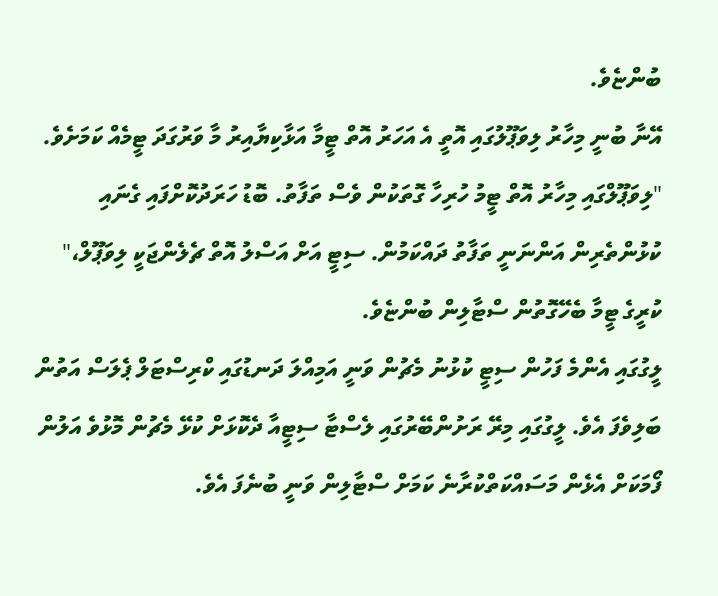ބުންޏެވެ.
އޭނާ ބުނީ މިހާރު ލިވަޕޫލުގައި އޮތީ އެ އަހަރު އޮތް ޓީމާ އަޅާކިޔާއިރު މާ ވަރުގަދަ ޓީމެއް ކަމަށެވެ.
"ލިވަޕޫލްގައި މިހާރު އޮތް ޓީމު ހުރިހާ ގޮތަކުން ވެސް ތަފާތު. ބޮޑު ހަރަދުކޮށްފައި ގެނައި ކުޅުންތެރިން އަންނަނީ ތަފާތު ދައްކަމުން. ސިޓީ އަށް އަސްލު އޮތް ޗެލެންޖަކީ ލިވަޕޫލް،" ކުރީގެ ޓީމާ ބެހޭގޮތުން ސްޓާލިން ބުންޏެވެ.
ލީގުގައި އެންމެ ފަހުން ސިޓީ ކުޅުނު މެޗުން ވަނީ އަމިއްލަ ދަނޑުގައި ކްރިސްޓަލް ޕެލަސް އަތުން ބަލިވެފަ އެވެ. ލީގުގައި މިރޭ ރަށުންބޭރުގައި ލެސްޓާ ސިޓީއާ ދެކޮޅަށް ކުޅޭ މެޗުން މޮޅުވެ އަލުން ފޯމަކަށް އެޅެން މަސައްކަތްކުރާނެ ކަމަށް ސްޓާލިން ވަނީ ބުނެފަ އެވެ.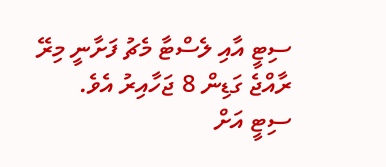ސިޓީ އާއި ލެސްޓާ މެޗު ފަށާނީ މިރޭ ރާއްޖެ ގަޑިން 8 ޖަހާއިރު އެވެ.
ސިޓީ އަށް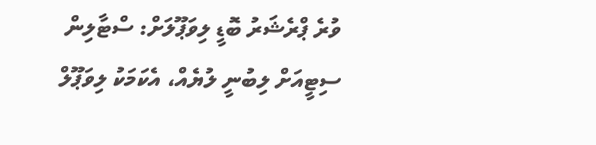ވުރެ ޕްރެޝަރު ބޮޑީ ލިވަޕޫލަށް: ސްޓާލިން
ސިޓީއަށް ލިބުނީ ލުޔެއް، އެކަމަކު ލިވަޕޫލް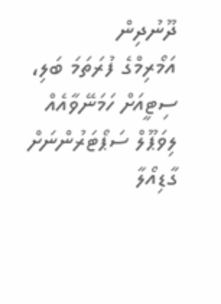ދޫނުދިން
އަމޯރިމްގެ ފުރަތަމަ ބަލި، ސިޓީއަށް ހަމަނޭވާއެއް
ލިވަޕޫލް ސަޕޯޓަރުންނަށް ގާޑިއޯލާ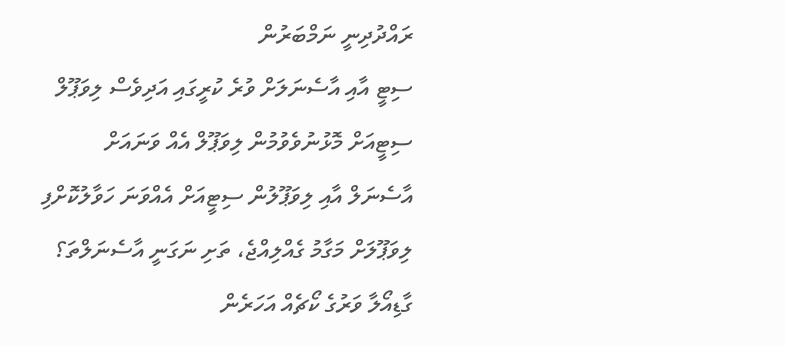ރައްދުދިނީ ނަމްބަރުން
ސިޓީ އާއި އާސެނަލަށް ވުރެ ކުރީގައި އަދިވެސް ލިވަޕޫލް
ސިޓީއަށް މޮޅުނުވެވުމުން ލިވަޕޫލް އެއް ވަނައަށް
އާސެނަލް އާއި ލިވަޕޫލުން ސިޓީއަށް އެއްވަނަ ހަވާލުކޮށްފި
ލިވަޕޫލަށް މަގާމު ގެއްލިއްޖެ، ތަށި ނަގަނީ އާސެނަލްތަ؟
ގާޑިއޯލާ ވަރުގެ ކޯޗެއް އަހަރެން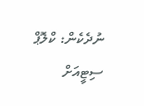ނުދެކެން: ކްލޮޕް
ސިޓީއަށް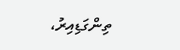ތިންގަޑިއިރު،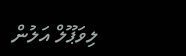ލިވަޕޫލް އަލުން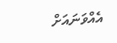އެއްވަނައަށް